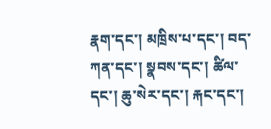རྣག་དང་། མཁྲིས་པ་དང་། བད་ཀན་དང་། སྣབས་དང་། ཚིལ་དང་། ཆུ་སེར་དང་། རྐང་དང་།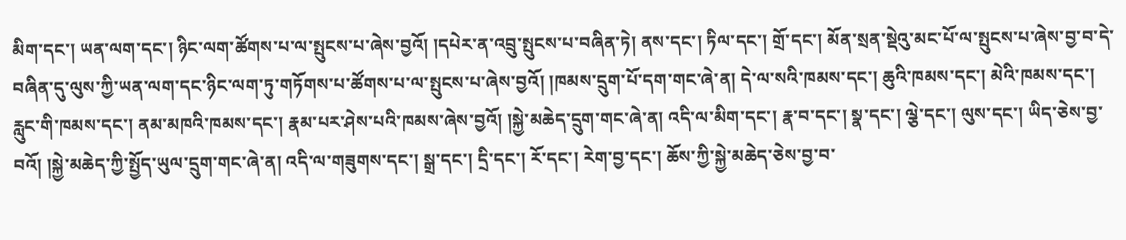མིག་དང་། ཡན་ལག་དང་། ཉིང་ལག་ཚོགས་པ་ལ་སྤུངས་པ་ཞེས་བྱའོ། །དཔེར་ན་འབྲུ་སྤུངས་པ་བཞིན་ཏེ། ནས་དང་། ཏིལ་དང་། གྲོ་དང་། མོན་སྲན་སྡེའུ་མང་པོ་ལ་སྤུངས་པ་ཞེས་བྱ་བ་དེ་བཞིན་དུ་ལུས་ཀྱི་ཡན་ལག་དང་ཉིང་ལག་ཏུ་གཏོགས་པ་ཚོགས་པ་ལ་སྤུངས་པ་ཞེས་བྱའོ། །ཁམས་དྲུག་པོ་དག་གང་ཞེ་ན། དེ་ལ་སའི་ཁམས་དང་། ཆུའི་ཁམས་དང་། མེའི་ཁམས་དང་། རླུང་གི་ཁམས་དང་། ནམ་མཁའི་ཁམས་དང་། རྣམ་པར་ཤེས་པའི་ཁམས་ཞེས་བྱའོ། །སྐྱེ་མཆེད་དྲུག་གང་ཞེ་ན། འདི་ལ་མིག་དང་། རྣ་བ་དང་། སྣ་དང་། ལྕེ་དང་། ལུས་དང་། ཡིད་ཅེས་བྱ་བའོ། །སྐྱེ་མཆེད་ཀྱི་སྤྱོད་ཡུལ་དྲུག་གང་ཞེ་ན། འདི་ལ་གཟུགས་དང་། སྒྲ་དང་། དྲི་དང་། རོ་དང་། རེག་བྱ་དང་། ཆོས་ཀྱི་སྐྱེ་མཆེད་ཅེས་བྱ་བ་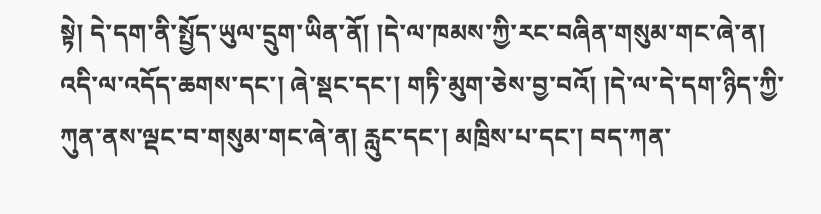སྟེ། དེ་དག་ནི་སྤྱོད་ཡུལ་དྲུག་ཡིན་ནོ། །དེ་ལ་ཁམས་ཀྱི་རང་བཞིན་གསུམ་གང་ཞེ་ན། འདི་ལ་འདོད་ཆགས་དང་། ཞེ་སྡང་དང་། གཏི་མུག་ཅེས་བྱ་བའོ། །དེ་ལ་དེ་དག་ཉིད་ཀྱི་ཀུན་ནས་ལྡང་བ་གསུམ་གང་ཞེ་ན། རླུང་དང་། མཁྲིས་པ་དང་། བད་ཀན་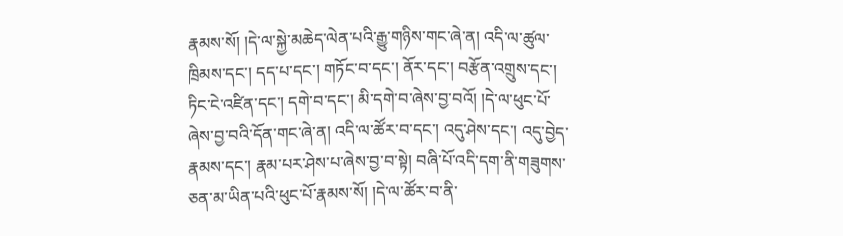རྣམས་སོ། །དེ་ལ་སྐྱེ་མཆེད་ལེན་པའི་རྒྱུ་གཉིས་གང་ཞེ་ན། འདི་ལ་ཚུལ་ཁྲིམས་དང་། དད་པ་དང་། གཏོང་བ་དང་། ནོར་དང་། བརྩོན་འགྲུས་དང་། ཏིང་ངེ་འཛིན་དང་། དགེ་བ་དང་། མི་དགེ་བ་ཞེས་བྱ་བའོ། །དེ་ལ་ཕུང་པོ་ཞེས་བྱ་བའི་དོན་གང་ཞེ་ན། འདི་ལ་ཚོར་བ་དང་། འདུ་ཤེས་དང་། འདུ་བྱེད་རྣམས་དང་། རྣམ་པར་ཤེས་པ་ཞེས་བྱ་བ་སྟེ། བཞི་པོ་འདི་དག་ནི་གཟུགས་ཅན་མ་ཡིན་པའི་ཕུང་པོ་རྣམས་སོ། །དེ་ལ་ཚོར་བ་ནི་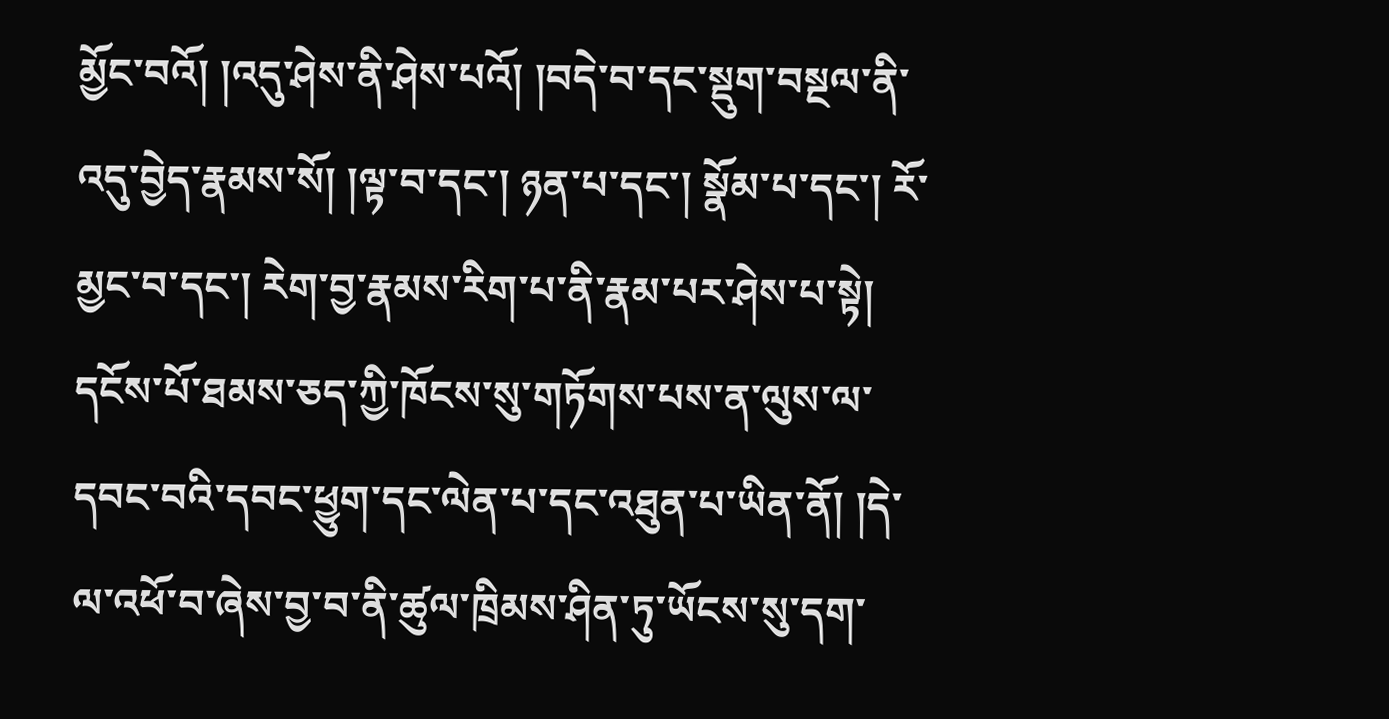མྱོང་བའོ། །འདུ་ཤེས་ནི་ཤེས་པའོ། །བདེ་བ་དང་སྡུག་བསྔལ་ནི་འདུ་བྱེད་རྣམས་སོ། །ལྟ་བ་དང་། ཉན་པ་དང་། སྣོམ་པ་དང་། རོ་མྱང་བ་དང་། རེག་བྱ་རྣམས་རིག་པ་ནི་རྣམ་པར་ཤེས་པ་སྟེ། དངོས་པོ་ཐམས་ཅད་ཀྱི་ཁོངས་སུ་གཏོགས་པས་ན་ལུས་ལ་དབང་བའི་དབང་ཕྱུག་དང་ལེན་པ་དང་འཐུན་པ་ཡིན་ནོ། །དེ་ལ་འཕོ་བ་ཞེས་བྱ་བ་ནི་ཚུལ་ཁྲིམས་ཤིན་ཏུ་ཡོངས་སུ་དག་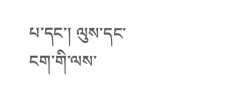པ་དང་། ལུས་དང་ངག་གི་ལས་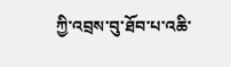ཀྱི་འབྲས་བུ་ཐོབ་པ་འཆི་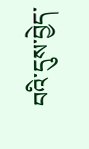བའི་དུས་བྱེད་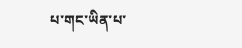པ་གང་ཡིན་པ་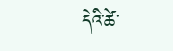དེའི་ཚེ་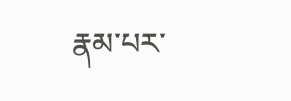རྣམ་པར་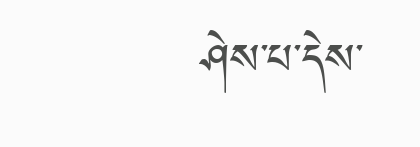ཤེས་པ་དེས་